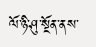ལོ་ཉི་ཤུ་སྔོན་ནས་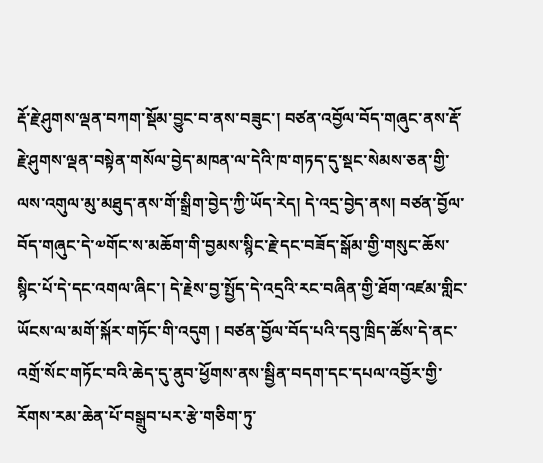རྡོ་རྗེ་ཤུགས་ལྡན་བཀག་སྡོམ་བྱུང་བ་ནས་བཟུང་། བཙན་འབྱོལ་བོད་གཞུང་ནས་རྡོ་རྗེ་ཤུགས་ལྡན་བསྟེན་གསོལ་བྱེད་མཁན་ལ་དེའི་ཁ་གཏད་དུ་སྡང་སེམས་ཅན་གྱི་ལས་འགུལ་མུ་མཐུད་ནས་གོ་སྒྲིག་བྱེད་ཀྱི་ཡོད་རེད། དེ་འདྲ་བྱེད་ནས། བཙན་བྱོལ་བོད་གཞུང་དེ་༧གོང་ས་མཆོག་གི་བྱམས་སྙིང་རྗེ་དང་བཟོད་སྒོམ་གྱི་གསུང་ཆོས་སྙིང་པོ་དེ་དང་འགལ་ཞིང་། དེ་རྗེས་བྱ་སྤྱོད་དེ་འདྲའི་རང་བཞིན་གྱི་ཐོག་འཛམ་གླིང་ཡོངས་ལ་མགོ་སྐོར་གཏོང་གི་འདུག ། བཙན་བྱོལ་བོད་པའི་དབུ་ཁྲིད་ཚོས་དེ་ནང་འགྲོ་སོང་གཏོང་བའི་ཆེད་དུ་ནུབ་ཕྱོགས་ནས་སྦྱིན་བདག་དང་དཔལ་འབྱོར་གྱི་རོགས་རམ་ཆེན་པོ་བསྒྲུབ་པར་རྩེ་གཅིག་ཏུ་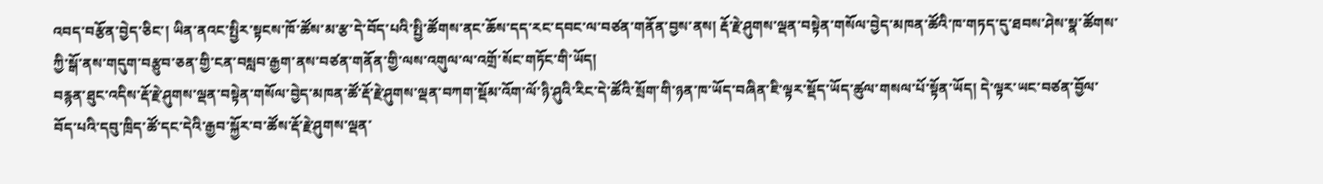འབད་བརྩོན་བྱེད་ཅིང་། ཡིན་ནའང་སྤྱིར་སྟངས་ཁོ་ཚོས་མ་རྩ་དེ་བོད་པའི་སྤྱི་ཚོགས་ནང་ཆོས་དད་རང་དབང་ལ་བཙན་གནོན་བྱས་ནས། རྡོ་རྗེ་ཤུགས་ལྡན་བསྟེན་གསོལ་བྱེད་མཁན་ཚོའི་ཁ་གཏད་དུ་ཐབས་ཤེས་སྣ་ཚོགས་ཀྱི་སྒོ་ནས་གདུག་བརྩུབ་ཅན་གྱི་ངན་བསླབ་རྒྱག་ནས་བཙན་གནོན་གྱི་ལས་འགུལ་ལ་འགྲོ་སོང་གཏོང་གི་ཡོད།
བརྙན་ཐུང་འདིས་རྡོ་རྗེ་ཤུགས་ལྡན་བསྟེན་གསོལ་བྱེད་མཁན་ཚོ་རྡོ་རྗེ་ཤུགས་ལྡན་བཀག་སྡོམ་འོག་ལོ་ཉི་ཤུའི་རིང་དེ་ཚོའི་སྲོག་གི་ཉན་ཁ་ཡོད་བཞིན་ཇི་ལྟར་སྡོད་ཡོད་ཚུལ་གསལ་པོ་སྟོན་ཡོད། དེ་ལྟར་ཡང་བཙན་བྱོལ་བོད་པའི་དབུ་ཁྲིད་ཚོ་དང་དེའི་རྒྱབ་སྐྱོར་བ་ཚོས་རྡོ་རྗེ་ཤུགས་ལྡན་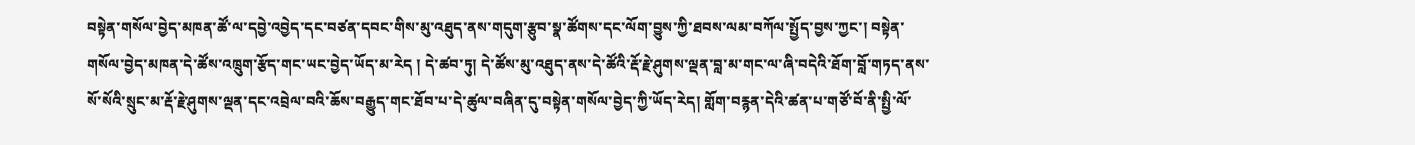བསྟེན་གསོལ་བྱེད་མཁན་ཚོ་ལ་དབྱེ་འབྱེད་དང་བཙན་དབང་གིས་མུ་འཐུད་ནས་གདུག་རྩུབ་སྣ་ཚོགས་དང་ལོག་བྱུས་ཀྱི་ཐབས་ལམ་བཀོལ་སྤྱོད་བྱས་ཀྱང་། བསྟེན་གསོལ་བྱེད་མཁན་དེ་ཚོས་འཁྲུག་རྩོད་གང་ཡང་བྱེད་ཡོད་མ་རེད ། དེ་ཚབ་ཏུ། དེ་ཚོས་མུ་འཐུད་ནས་དེ་ཚོའི་རྡོ་རྗེ་ཤུགས་ལྡན་བླ་མ་གང་ལ་ཞི་བདེའི་ཐོག་བློ་གཏད་ནས་སོ་སོའི་སྲུང་མ་རྡོ་རྗེ་ཤུགས་ལྡན་དང་འབྲེལ་བའི་ཆོས་བརྒྱུད་གང་ཐོབ་པ་དེ་ཚུལ་བཞིན་དུ་བསྟེན་གསོལ་བྱེད་ཀྱི་ཡོད་རེད། གློག་བརྙན་དེའི་ཚན་པ་གཙོ་བོ་ནི་སྤྱི་ལོ་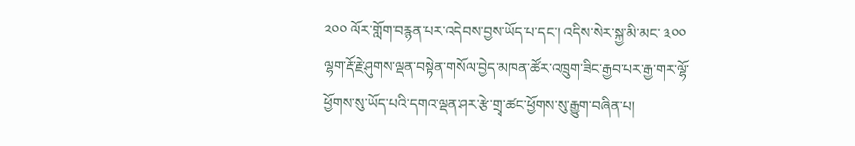༢༠༠ ལོར་གློག་བརྙན་པར་འདེབས་བྱས་ཡོད་པ་དང་། འདིས་སེར་སྐྱ་མི་མང་ ༣༠༠ ལྷག་རྡོ་རྗེ་ཤུགས་ལྡན་བསྟེན་གསོལ་བྱེད་མཁན་ཚོར་འཁྲུག་ཟིང་རྒྱབ་པར་རྒྱ་གར་ལྷོ་ཕྱོགས་སུ་ཡོད་པའི་དགའ་ལྡན་ཤར་རྩེ་གྲྭ་ཚང་ཕྱོགས་སུ་རྒྱུག་བཞིན་པ།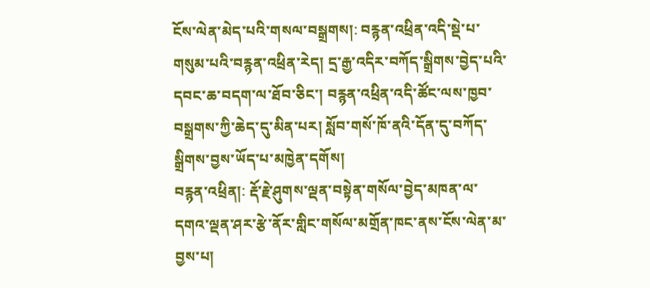ངོས་ལེན་མེད་པའི་གསལ་བསྒྲགས།: བརྙན་འཕྲིན་འདི་སྡེ་པ་གསུམ་པའི་བརྙན་འཕྲིན་རེད། དྲ་རྒྱ་འདིར་བཀོད་སྒྲིགས་བྱེད་པའི་དབང་ཆ་བདག་ལ་ཐོབ་ཅིང་། བརྙན་འཕྲིན་འདི་ཚོང་ལས་ཁྱབ་བསྒྲགས་ཀྱི་ཆེད་དུ་མིན་པར། སློབ་གསོ་ཁོ་ནའི་དོན་དུ་བཀོད་སྒྲིགས་བྱས་ཡོད་པ་མཁྱེན་དགོས།
བརྙན་འཕྲིན།: རྡོ་རྗེ་ཤུགས་ལྡན་བསྟེན་གསོལ་བྱེད་མཁན་ལ་དགའ་ལྡན་ཤར་རྩེ་ནོར་གླིང་གསོལ་མགྲོན་ཁང་ནས་ངོས་ལེན་མ་བྱས་པ།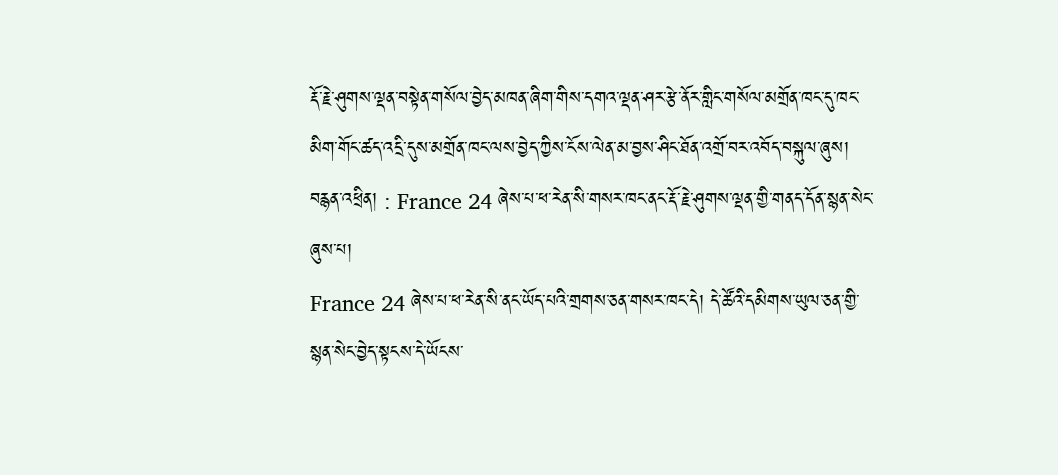རྡོ་རྗེ་ཤུགས་ལྡན་བསྟེན་གསོལ་བྱེད་མཁན་ཞིག་གིས་དགའ་ལྡན་ཤར་རྩེ་ནོར་གླིང་གསོལ་མགྲོན་ཁང་དུ་ཁང་མིག་གོང་ཚད་འདྲི་དུས་མགྲོན་ཁང་ལས་བྱེད་ཀྱིས་ངོས་ལེན་མ་བྱས་ཤིང་ཐོན་འགྲོ་བར་འབོད་བསྐུལ་ཞུས།
བརྙན་འཕྲིན། : France 24 ཞེས་པ་ཕ་རེན་སི་གསར་ཁང་ནང་རྡོ་རྗེ་ཤུགས་ལྡན་གྱི་གནད་དོན་སྙན་སེང་ཞུས་པ།
France 24 ཞེས་པ་ཕ་རེན་སི་ནང་ཡོད་པའི་གྲགས་ཅན་གསར་ཁང་དེ། དེ་ཚོའི་དམིགས་ཡུལ་ཅན་གྱི་སྙན་སེང་བྱེད་སྟངས་དེ་ཡོངས་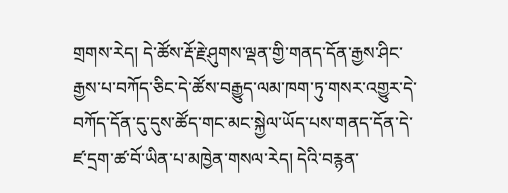གྲགས་རེད། དེ་ཚོས་རྡོ་རྗེ་ཤུགས་ལྡན་གྱི་གནད་དོན་རྒྱས་ཤིང་རྒྱས་པ་བཀོད་ཅིང་དེ་ཚོས་བརྒྱུད་ལམ་ཁག་ཏུ་གསར་འགྱུར་དེ་བཀོད་དོན་དུ་དུས་ཚོད་གང་མང་སྐྱེལ་ཡོད་པས་གནད་དོན་དེ་ཛ་དྲག་ཚ་བོ་ཡིན་པ་མཁྱེན་གསལ་རེད། དེའི་བརྙན་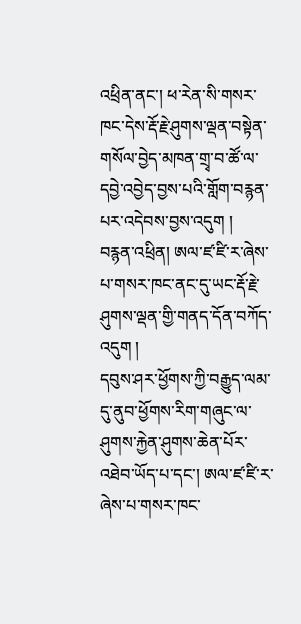འཕྲིན་ནང་། ཕ་རེན་སི་གསར་ཁང་དེས་རྡོ་རྗེ་ཤུགས་ལྡན་བསྟེན་གསོལ་བྱེད་མཁན་གྲྭ་བ་ཚོ་ལ་དབྱེ་འབྱེད་བྱས་པའི་གློག་བརྙན་པར་འདེབས་བྱས་འདུག །
བརྙན་འཕྲིན། ཨལ་ཛ་ཛི་ར་ཞེས་པ་གསར་ཁང་ནང་དུ་ཡང་རྡོ་རྗེ་ཤུགས་ལྡན་གྱི་གནད་དོན་བཀོད་འདུག །
དབུས་ཤར་ཕྱོགས་ཀྱི་བརྒྱུད་ལམ་དུ་ནུབ་ཕྱོགས་རིག་གཞུང་ལ་ཤུགས་རྐྱེན་ཤུགས་ཆེན་པོར་འཐེབ་ཡོད་པ་དང་། ཨལ་ཛ་ཛི་ར་ཞེས་པ་གསར་ཁང་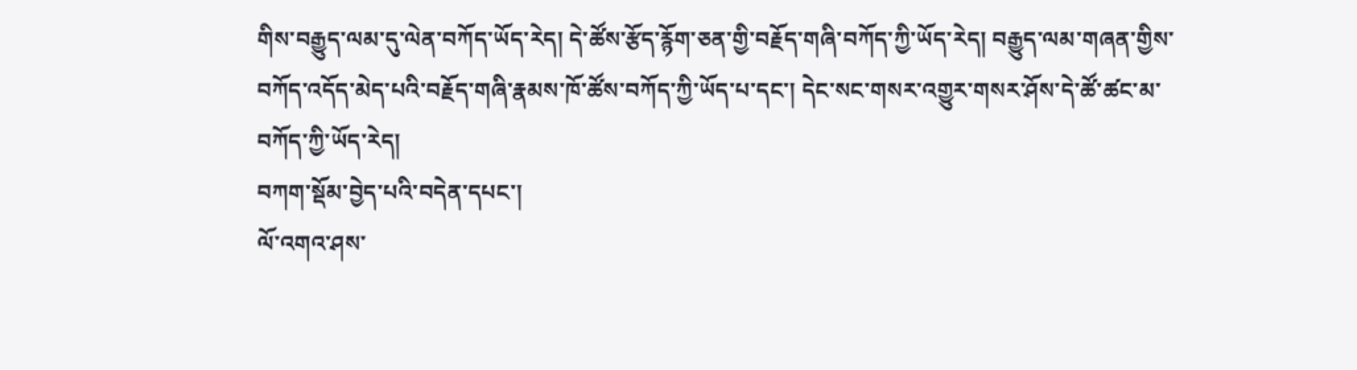གིས་བརྒྱུད་ལམ་དུ་ལེན་བཀོད་ཡོད་རེད། དེ་ཚོས་རྩོད་རྙོག་ཅན་གྱི་བརྗོད་གཞི་བཀོད་ཀྱི་ཡོད་རེད། བརྒྱུད་ལམ་གཞན་གྱིས་བཀོད་འདོད་མེད་པའི་བརྗོད་གཞི་རྣམས་ཁོ་ཚོས་བཀོད་ཀྱི་ཡོད་པ་དང་། དེང་སང་གསར་འགྱུར་གསར་ཤོས་དེ་ཚོ་ཚང་མ་བཀོད་ཀྱི་ཡོད་རེད།
བཀག་སྡོམ་བྱེད་པའི་བདེན་དཔང་།
ལོ་འགའ་ཤས་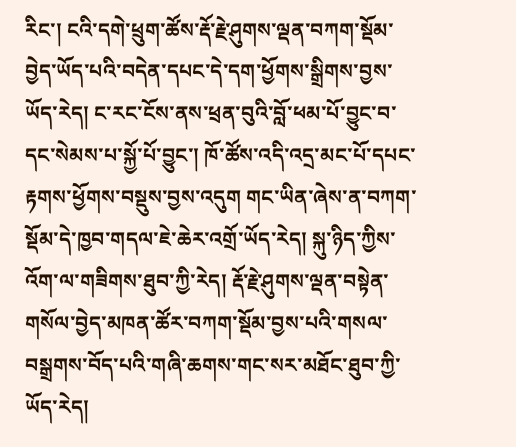རིང་། ངའི་དགེ་ཕྲུག་ཚོས་རྡོ་རྗེ་ཤུགས་ལྡན་བཀག་སྡོམ་བྱེད་ཡོད་པའི་བདེན་དཔང་དེ་དག་ཕྱོགས་སྒྲིགས་བྱས་ཡོད་རེད། ང་རང་ངོས་ནས་ཕྲན་བུའི་བློ་ཕམ་པོ་བྱུང་བ་དང་སེམས་པ་སྐྱོ་པོ་བྱུང་། ཁོ་ཚོས་འདི་འདྲ་མང་པོ་དཔང་རྟགས་ཕྱོགས་བསྡུས་བྱས་འདུག གང་ཡིན་ཞེས་ན་བཀག་སྡོམ་དེ་ཁྱབ་གདལ་ཇེ་ཆེར་འགྲོ་ཡོད་རེད། སྐུ་ཉིད་ཀྱིས་འོག་ལ་གཟིགས་ཐུབ་ཀྱི་རེད། རྡོ་རྗེ་ཤུགས་ལྡན་བསྟེན་གསོལ་བྱེད་མཁན་ཚོར་བཀག་སྡོམ་བྱས་པའི་གསལ་བསྒྲགས་བོད་པའི་གཞི་ཆགས་གང་སར་མཐོང་ཐུབ་ཀྱི་ཡོད་རེད།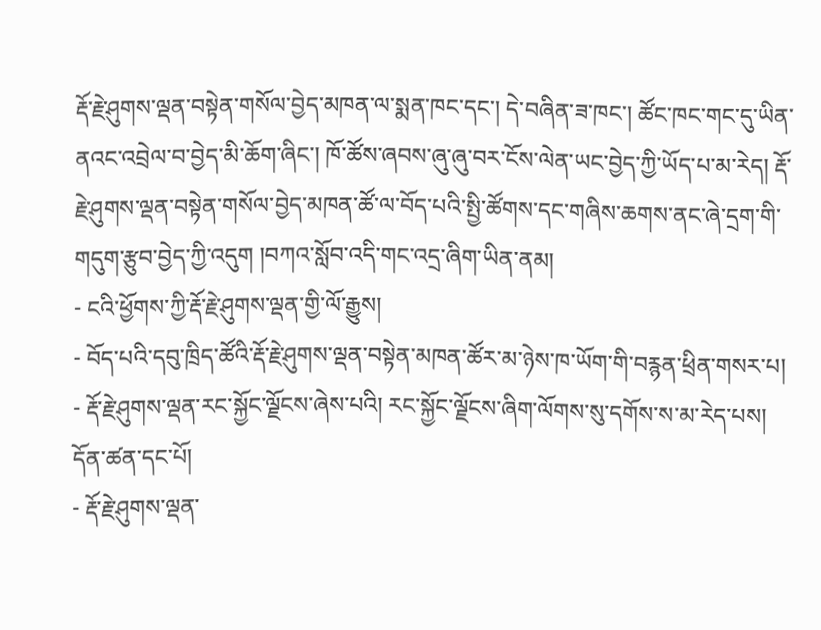རྡོ་རྗེ་ཤུགས་ལྡན་བསྟེན་གསོལ་བྱེད་མཁན་ལ་སྨན་ཁང་དང་། དེ་བཞིན་ཟ་ཁང་། ཚོང་ཁང་གང་དུ་ཡིན་ནའང་འབྲེལ་བ་བྱེད་མི་ཆོག་ཞིང་། ཁོ་ཚོས་ཞབས་ཞུ་ཞུ་བར་ངོས་ལེན་ཡང་བྱེད་ཀྱི་ཡོད་པ་མ་རེད། རྡོ་རྗེ་ཤུགས་ལྡན་བསྟེན་གསོལ་བྱེད་མཁན་ཚོ་ལ་བོད་པའི་སྤྱི་ཚོགས་དང་གཞིས་ཆགས་ནང་ཞེ་དྲག་གི་གདུག་རྩུབ་བྱེད་ཀྱི་འདུག །བཀའ་སློབ་འདི་གང་འདྲ་ཞིག་ཡིན་ནམ།
- ངའི་ཕྱོགས་ཀྱི་རྡོ་རྗེ་ཤུགས་ལྡན་གྱི་ལོ་རྒྱུས།
- བོད་པའི་དབུ་ཁྲིད་ཚོའི་རྡོ་རྗེ་ཤུགས་ལྡན་བསྟེན་མཁན་ཚོར་མ་ཉེས་ཁ་ཡོག་གི་བརྙན་ཕྲིན་གསར་པ།
- རྡོ་རྗེ་ཤུགས་ལྡན་རང་སྐྱོང་ལྗོངས་ཞེས་པའི། རང་སྐྱོང་ལྗོངས་ཞིག་ལོགས་སུ་དགོས་ས་མ་རེད་པས། དོན་ཚན་དང་པོ།
- རྡོ་རྗེ་ཤུགས་ལྡན་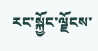རང་སྐྱོང་ལྗོངས་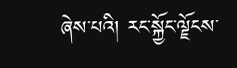ཞེས་པའི། རང་སྐྱོང་ལྗོངས་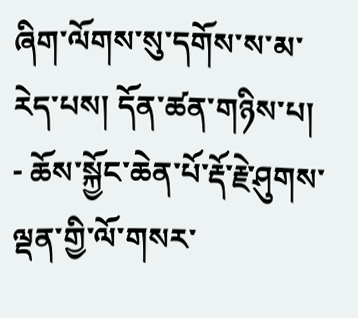ཞིག་ལོགས་སུ་དགོས་ས་མ་རེད་པས། དོན་ཚན་གཉིས་པ།
- ཆོས་སྐྱོང་ཆེན་པོ་རྡོ་རྗེ་ཤུགས་ལྡན་གྱི་ལོ་གསར་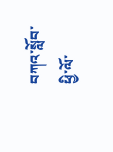བཀའ་སློབ་ཕྱི་ལོ་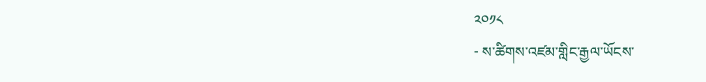༢༠༡༨
- ས་ཚིགས་འཛམ་གླིང་རྒྱལ་ཡོངས་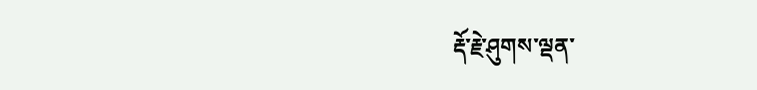རྡོ་རྗེ་ཤུགས་ལྡན་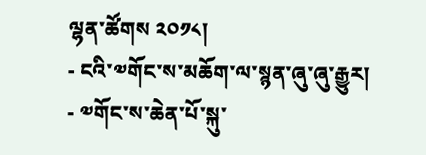ལྷན་ཚོགས ༢༠༡༨།
- ངའི་༧གོང་ས་མཆོག་ལ་སྙན་ཞུ་ཞུ་རྒྱུར།
- ༧གོང་ས་ཆེན་པོ་སྐུ་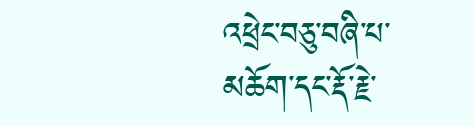འཕྲེང་བཅུ་བཞི་པ་མཆོག་དང་རྡོ་རྗེ་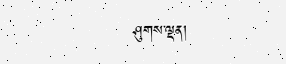ཤུགས་ལྡན།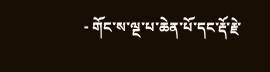- གོང་ས་ལྔ་པ་ཆེན་པོ་དང་རྡོ་རྗེ་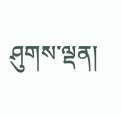ཤུགས་ལྡན།